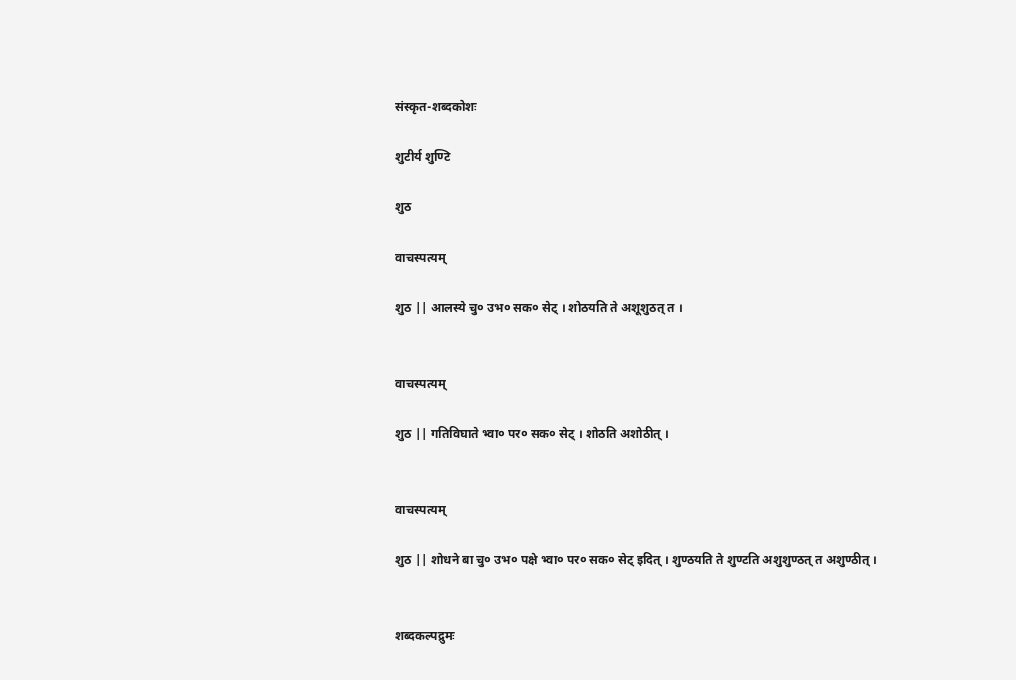संस्कृत-शब्दकोशः

शुटीर्य शुण्टि

शुठ

वाचस्पत्यम्

शुठ || आलस्ये चु० उभ० सक० सेट् । शोठयति ते अशूशुठत् त ।


वाचस्पत्यम्

शुठ || गतिविघाते भ्वा० पर० सक० सेट् । शोठति अशोठीत् ।


वाचस्पत्यम्

शुठ || शोधने बा चु० उभ० पक्षे भ्वा० पर० सक० सेट् इदित् । शुण्ठयति ते शुण्टति अशुशुण्ठत् त अशुण्ठीत् ।


शब्दकल्पद्रुमः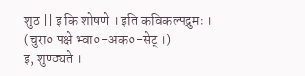शुठ || इ कि शोषणे । इति कविकल्पद्रुमः । (चुरा० पक्षे भ्वा०-अक०-सेट् ।)
इ, शुण्ठ्यते ।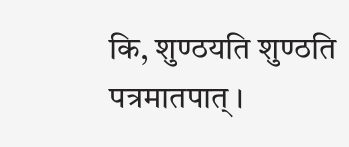कि, शुण्ठयति शुण्ठति पत्रमातपात् ।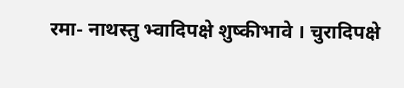रमा- नाथस्तु भ्वादिपक्षे शुष्कीभावे । चुरादिपक्षे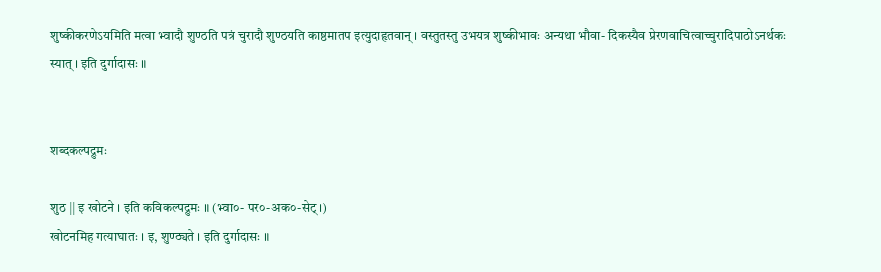शुष्कीकरणेऽयमिति मत्वा भ्वादौ शुण्ठति पत्रं चुरादौ शुण्ठयति काष्ठमातप इत्युदाहृतवान् । वस्तुतस्तु उभयत्र शुष्कीभावः अन्यथा भौवा- दिकस्यैव प्रेरणवाचित्वाच्चुरादिपाठोऽनर्थकः स्यात् । इति दुर्गादासः ॥


शब्दकल्पद्रुमः

शुठ || इ खोटने । इति कविकल्पद्रुमः ॥ (भ्वा०- पर०-अक०-सेट् ।)
खोटनमिह गत्याघातः । इ, शुण्ठ्यते । इति दुर्गादासः ॥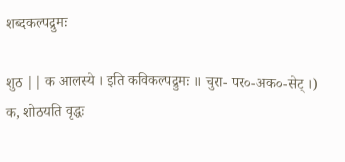शब्दकल्पद्रुमः

शुठ || क आलस्ये । इति कविकल्पद्रुमः ॥ चुरा- पर०-अक०-सेट् ।)
क, शोठयति वृद्धः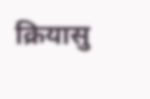क्रियासु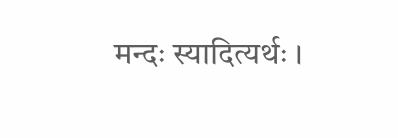मन्दः स्यादित्यर्थः ।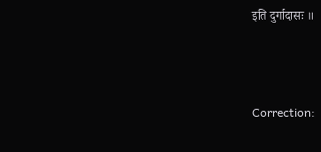इति दुर्गादासः ॥



Correction: